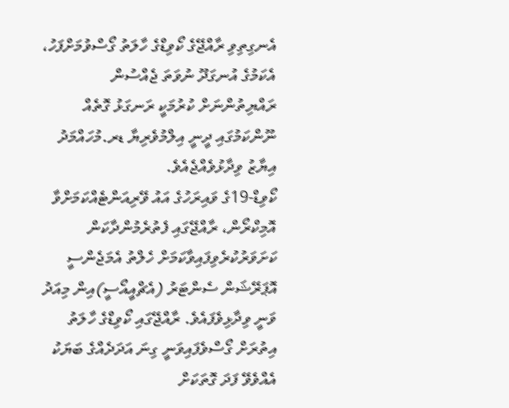އެނގިތިވި ރާއްޖޭގެ ކޯވިޑްގެ ހާލަތު ގޯސްވުމަށްފަހު، އެކަމުގެ އުނގަދޫ ނުވަތަ ޖެއްސުން ރައްޔިތުންނަށް ކުރުމަކީ ރަނގަޅު ގޮތެއް ނޫންކަމުގައި ދީނީ އިލްމުވެރިޔާ ޑރ.މުހައްމަދު އިޔާޒު ވިދާޅުވެއްޖެއެވެ.
ކޯވިޑް-19ގެ ވައިރަހުގެ އައު ވޭރިއަންޓެއްކަމަށްވާ އޮމިކްރޯން، ރާއްޖޭގައި ފެތުރެމުންދާކަން ކަށަވަރުކުރެވިފައިވާކަމަށް ހެލްތު އެމަޖެންސީ އޮޕަރޭޝަން ސެންޓަރު (އެޗްއީއޯސީ)އިން މިއަދު ވަނީ ވިދާޅިވެފައެވެ. ރާއްޖޭގައި ކޯވިޑްގެ ހާލަތު އިތުރަށް ގޯސްވެފައިވަނީ ގިނަ އަދަދެއްގެ ބަޔަކު އެއްވެވޭ ފަދަ ގޮތަކަށް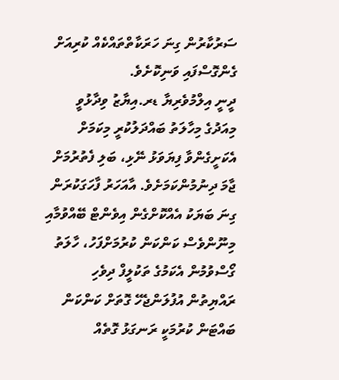ސަރުކާރުން ގިނަ ހަރަކާތްތައްކެއް ކުރިއަށް ގެންގޮސްފައި ވަނިކޮށެވެ.
ދީނީ އިލްމުވެރިޔާ ޑރ.އިޔާޒު ވިދާޅުވީ މިއަދުގެ މިހާލަތު ބައްދަލުކުރީ މިކަމަށް އެކަށީގެންވާ ފިޔަވަޅު ނޭޅި، ބަލި ފެތުރުމަށް ޖާމަ ދިނުމުންކަމަށެވެ. އާއަހަރު ފާހަގަކުރަން ގިނަ ބަޔަކު އެއްކޮށްގެން އިވެންޓް ބޭއްވުމާއި މިނޫންވެސް ކަންކަން ކުރުމަށްފަހު، ހާލަތު ގޯސްވުމުން އެކަމުގެ ތަކުލީފް ދިވެހި ރައްޔިތުން އުފުލަންޖެހޭ ގޮތަށް ކަންކަން ބައްޓަން ކުރުމަކީ ރަނގަޅު ގޮތެއް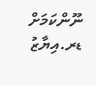ނޫންކަމަށް ޑރ.އިޔާޒު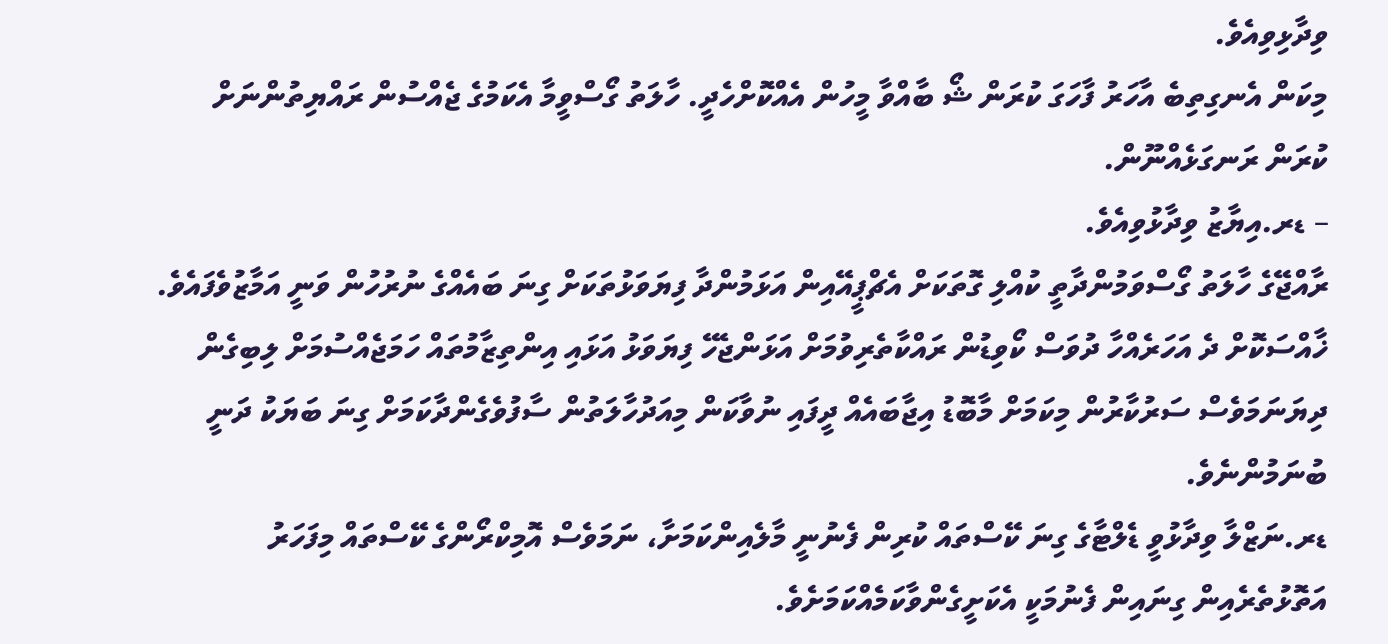ވިދާޅިވިއެވެ.
މިކަން އެނގިތިބެ އާހަރު ފާހަގަ ކުރަން ޝޯ ބާއްވާ މީހުން އެއްކޮށްހެދީ. ހާލަތު ގޯސްވީމާ އެކަމުގެ ޖެއްސުން ރައްޔިތުންނަށް ކުރަން ރަނގަޅެއްނޫން.
– ޑރ.އިޔާޒު ވިދާޅުވިއެވެ.
ރާއްޖޭގެ ހާލަތު ގޯސްވަމުންދާތީ ކުއްލި ގޮތަކަށް އެޗްޕީއޭއިން އަޅަމުންދާ ފިޔަވަޅުތަކަށް ގިނަ ބައެއްގެ ނުރުހުން ވަނީ އަމާޒުވެފައެވެ. ޚާއްސަކޮށް ދެ އަހަރެއްހާ ދުވަސް ކޯވިޑުން ރައްކާތެރިވުމަށް އަޅަންޖެހޭ ފިޔަވަޅު އަޅައި އިންތިޒާމުތައް ހަމަޖެއްސުމަށް ލިބިގެން ދިޔަނަމަވެސް ސަރުކާރުން މިކަމަށް މާބޮޑު އިޖާބައެއް ދީފައި ނުވާކަން މިއަދުހާލަތުން ސާފުވެގެންދާކަމަށް ގިނަ ބަޔަކު ދަނީ ބުނަމުންނެވެ.
ޑރ.ނަޒްލާ ވިދާޅުވީ ޑެލްޓާގެ ގިނަ ކޭސްތައް ކުރިން ފެނުނީ މާލެއިންކަމަށާ، ނަމަވެސް އޮމިކްރޯންގެ ކޭސްތައް މިފަހަރު އަތޮޅުތެރެއިން ގިނައިން ފެނުމަކީ އެކަށީގެންވާކަމެއްކަމަށެވެ.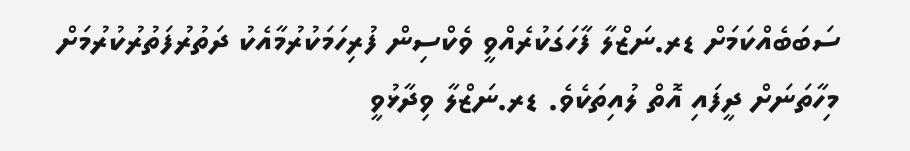ސަބަބެއްކަމަށް ޑރ.ނަޒްލާ ފާހަގަކުރެއްވީ ވެކްސިން ފުރިހަމަކުރުމާއެކު ދަތުރުފަތުރުކުރުމަށް މިހާތަނަށް ދީފައި އޮތް ލުއިތަކެވެ. ޑރ.ނަޒްލާ ވިދާޅުވީ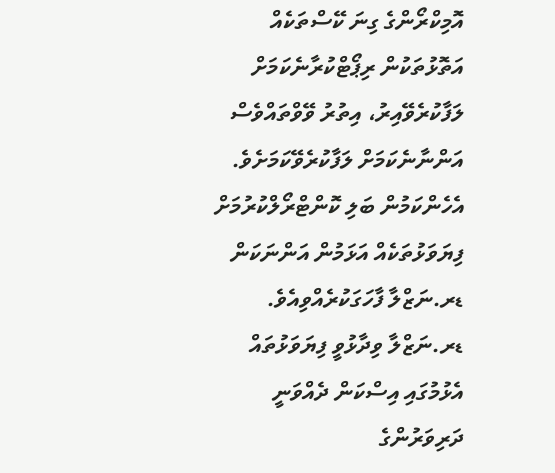އޮމިކްރޯންގެ ގިނަ ކޭސްތަކެއް އަތޮޅުތަކުން ރިޕޯޓްކުރާނެކަމަށް ލަފާކުރެވޭއިރު، އިތުރު ވޭވްތައްވެސް އަންނާނެކަމަށް ލަފާކުރެވޭކަމަށެވެ.
އެހެންކަމުން ބަލި ކޮންޓްރޯލްކުރުމަށް ފިޔަވަޅުތަކެއް އަޅަމުން އަންނަކަން ޑރ.ނަޒްލާ ފާހަގަކުރެއްވިއެވެ. ޑރ.ނަޒްލާ ވިދާޅުވީ ފިޔަވަޅުތައް އެޅުމުގައި އިސްކަން ދެއްވަނީ ދަރިވަރުންގެ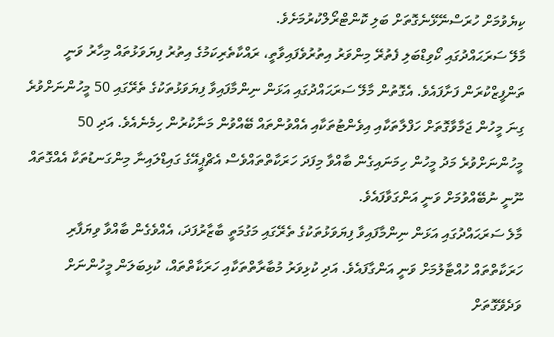ކިޔެވުމަށް ހުރަސްނޭޅޭނެގޮތަށް ބަލި ކޮންޓްރޯލްކުރުމަށެވެ.
މާލޭ ސަރަޙައްދުގައި ކޯވިޑްބަލި ފެތުރޭ މިންވަރު އިތުރުވެފައިވާތީ، ރައްކާތެރިކަމުގެ އިތުރު ފިޔަވަޅުތައް މިހާރު ވަނީ ތަންފީޒްކުރަން ފަށާފައެވެ. އެގޮތުން މާލޭ ސަރަޙައްދުގައި އަޅަން ނިންމާފައިވާ ފިޔަވަޅުތަކުގެ ތެރޭގައި 50 މީހުންނަށްވުރެ ގިނަ މީހުން ޖަމާވާގޮތަށް ހަފްލާތަކާއި އިވެންޓުތަކާއި އެއްވުންތައް ބޭއްވުން މަނާކުރުން ހިމެނެއެވެ. އަދި 50 މީހުންނަށްވުރެ މަދު މީހުން ހިމަނައިގެން ބާއްވާ މިފަދަ ހަރަކާތްތައްވެސް އެޗްޕީއޭގެ ގައިޑްލައިނާ މިންގަނޑުތަކާ އެއްގޮތައް ނޫނީ ނުބޭއްވުމަށް ވަނީ އަންގަވާފައެވެ.
މާލެ ސަރަޙައްދުގައި އަޅަން ނިންމާފައިވާ ފިޔަވަޅުތަކުގެ ތެރޭގައި މަގުމަތީ ބާޒާރުފަދަ، އެއްވެގެން ބާއްވާ ވިޔަފާރި ހަރަކާތްތައް ހުއްޓާލުމަށް ވަނީ އަންގާފައެވެ. އަދި ކުޅިވަރު މުބާރާތްތަކާއި ހަރަކާތްތައް، ކުޅިބަލަން މީހުންނަށް ވަދެވޭގޮތަށް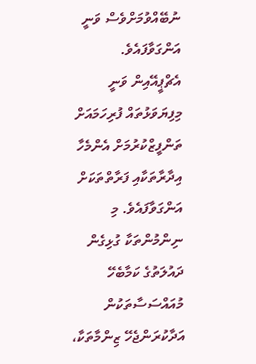ނުބޭއްވުމަށްވެސް ވަނީ އަންގަވާފައެވެ.
އެޗްޕީއޭއިން ވަނީ މިފިޔަވަޅުތައް ފުރިހަމައަށް ތަންފީޒްކުރުމަށް އެންމެހާ އިދާރާތަކާއި ފަރާތްތަކަށް އަންގަވާފައެވެ. މި ނިންމުންތަކާ ގުޅިގެން ދައުލަތުގެ ކަމާބެހޭ މުއައްސަސާތަކުން އަދާކުރަންޖެހޭ ޒިންމާތަކާ،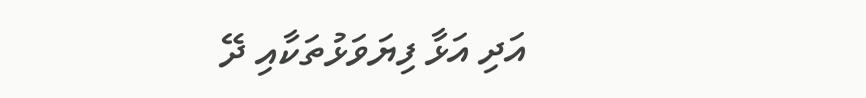އަދި އަޅާ ފިޔަވަޅުތަކާއި ދޭ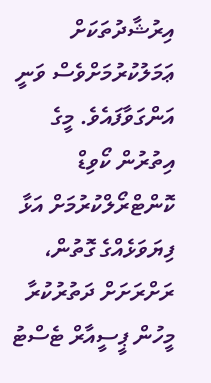އިރުޝާދުތަކަށް ޢަމަލުކުރުމަށްވެސް ވަނީ އަންގަވާފައެވެ. މީގެ އިތުރުން ކޯވިޑް ކޮންޓްރޯލްކުރުމަށް އަޅާ ފިޔަވަޅެއްގެ ގޮތުން، ރަށްރަށަށް ދަތުރުކުރާ މީހުން ޕީސީއާރް ޓެސްޓު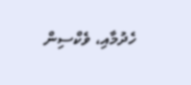ހެދުމާއި، ވެކްސިން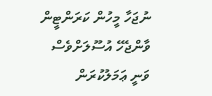ނުޖަހާ މީހުން ކަރަންޓީން ވާންޖެހޭ އުސޫލަށްވެސް ވަނީ ޢަމަލުކުރަން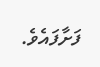ފަށާފައެވެ.